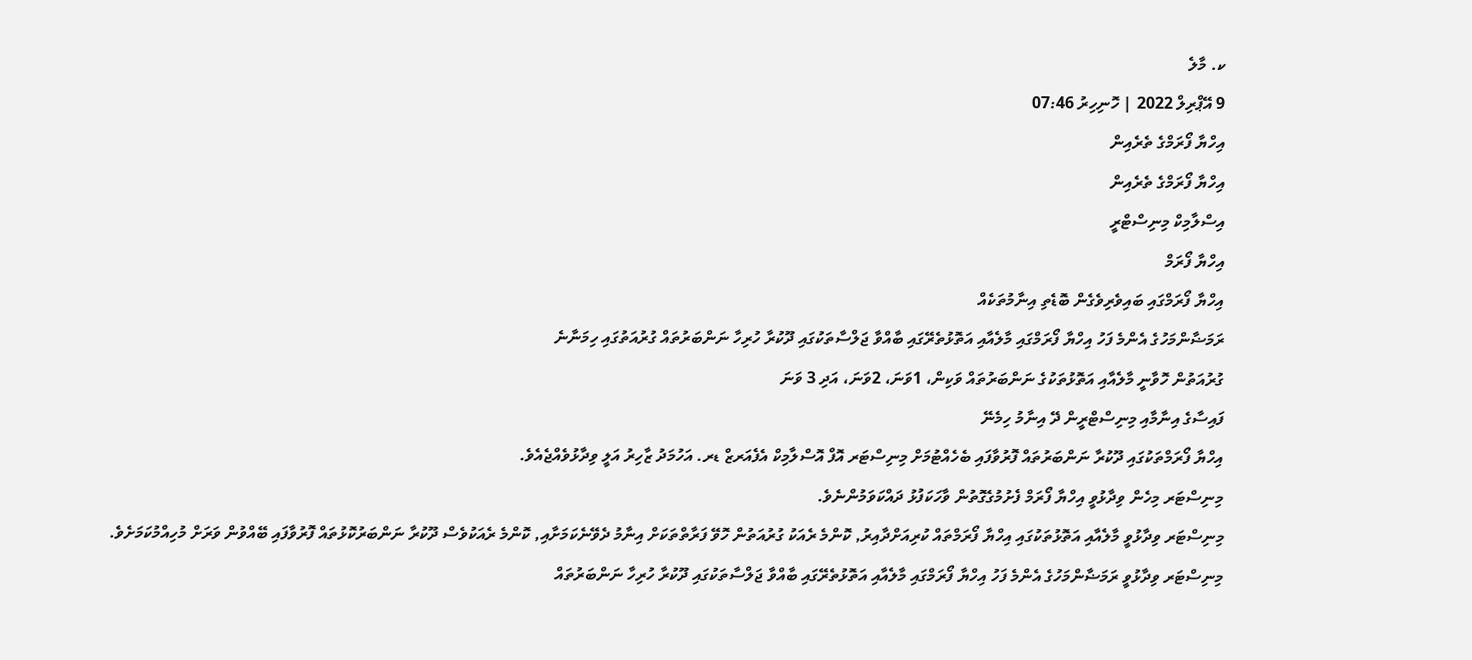ކ. މާލެ
9 އޭޕްރިލް 2022 | ހޮނިހިރު 07:46
އިހްޔާ ފޯރަމްގެ ތެރެއިން
އިހްޔާ ފޯރަމްގެ ތެރެއިން
އިސްލާމިކް މިނިސްޓްރީ
އިހްޔާ ފޯރަމް
އިހްޔާ ފޯރަމްގައި ބައިވެރިވެގެން ބޮޑެތި އިނާމުތަކެއް
ރަމަޟާންމަހުގެ އެންމެ ފަހު އިހްޔާ ފޯރަމްގައި މާލެއާއި އަތޮޅުތެރޭގައި ބާއްވާ ޖަލްސާތަކުގައި ދޫކުރާ ހުރިހާ ނަންބަރުތައް ގުރުއަތުގައި ހިމަނާނެ
ގުރުއަތުން ހޮވާނީ މާލެއާއި އަތޮޅުތަކުގެ ނަންބަރުތައް ވަކިން، 1ވަނަ، 2ވަނަ، އަދި 3 ވަނަ
ފައިސާގެ އިނާމާއި މިނިސްޓްރީން ދޭ އިނާމު ހިމެނޭ
އިހްޔާ ފޯރަމްތަކުގައި ދޫކުރާ ނަންބަރުތައް ފޮރުވާފައި ބެހެއްޓުމަށް މިނިސްޓަރ އޮފް އޮސްލާމިކް އެފެއަރޒް ޑރ. އަހުމަދު ޒާހިރު އަލީ ވިދާޅުވެއްޖެއެވެ.
މިނިސްޓަރ މިހެން ވިދާޅުވީ އިހްޔާ ފޯރަމް ފެށުމުގެގޮތުން ވާހަކަފުޅު ދައްކަވަމުންނެވެ.
މިނިސްޓަރ ވިދާޅުވީ މާލެއާއި އަތޮޅުތަކުގައި އިހްޔާ ފޯރަމްތައް ކުރިއަށްދާއިރު, ކޮންމެ ރެއަކު ގުރުއަތުން ހޮވޭ ފަރާތްތަކަށް އިނާމު ދެވޭނެކަމަށާއި, ކޮންމެ ރެއަކުވެސް ދޫކުރާ ނަންބަރުކޮޅުތައް ފޮރުވާފައި ބޭއްވުން ވަރަށް މުހިއްމުކަމަށެވެ.
މިނިސްޓަރ ވިދާޅުވީ ރަމަޟާންމަހުގެ އެންމެ ފަހު އިހްޔާ ފޯރަމްގައި މާލެއާއި އަތޮޅުތެރޭގައި ބާއްވާ ޖަލްސާތަކުގައި ދޫކުރާ ހުރިހާ ނަންބަރުތައް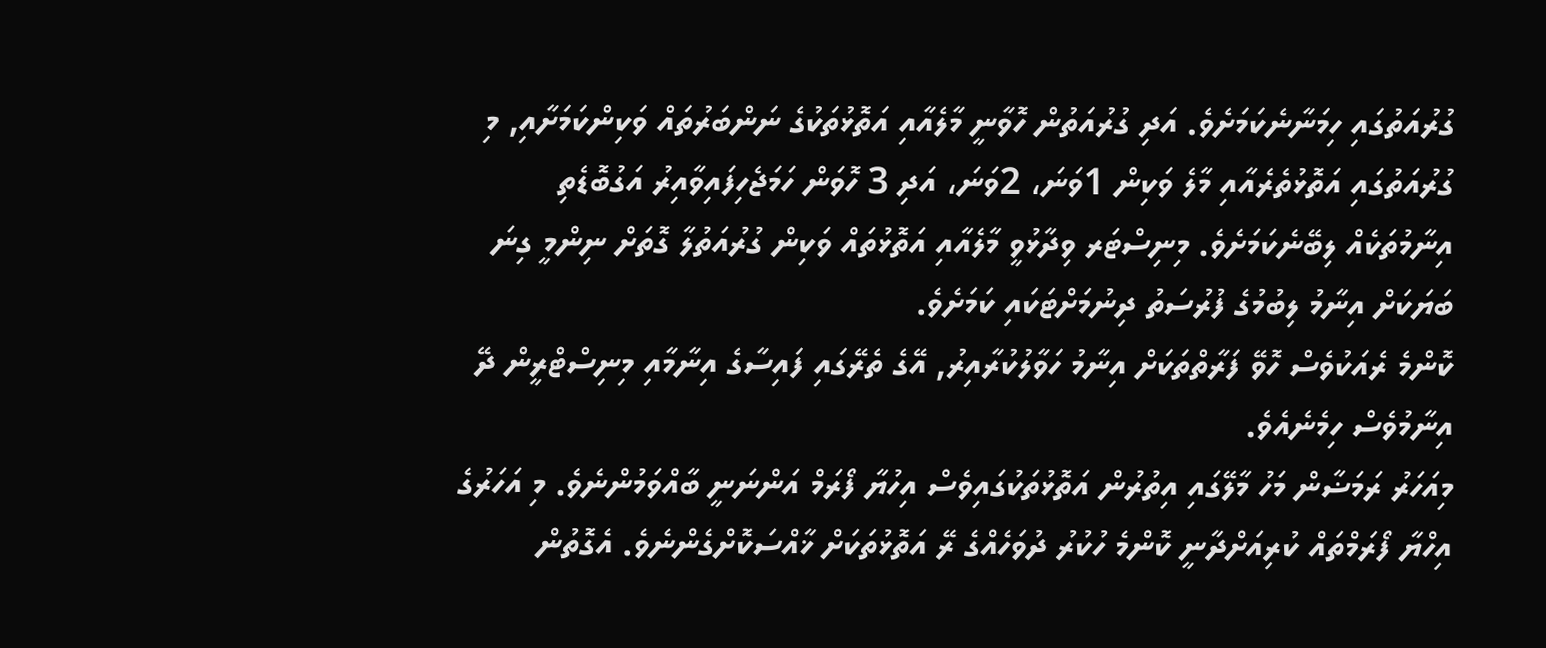ގުރުއަތުގައި ހިމަނާނެކަމަށެވެ. އަދި ގުރުއަތުން ހޮވާނީ މާލެއާއި އަތޮޅުތަކުގެ ނަންބަރުތައް ވަކިންކަމަށާއި, މި ގުރުއަތުގައި އަތޮޅުތެރެއާއި މާލެ ވަކިން 1ވަނަ، 2ވަނަ، އަދި 3 ހޮވަން ހަމަޖެހިފައިވާއިރު އަގުބޮޑެތި އިނާމުތަކެއް ލިބޭނެކަމަށެވެ. މިނިސްޓަރ ވިދާޅުވީ މާލެއާއި އަތޮޅުތައް ވަކިން ގުރުއަތުލާ ގޮތަށް ނިންމީ ގިނަ ބަޔަކަށް އިނާމު ލިބުމުގެ ފުރުސަތު ދިނުމަށްޓަކައި ކަމަށެވެ.
ކޮންމެ ރެއަކުވެސް ހޮވޭ ފަރާތްތަކަށް އިނާމު ހަވާލުކުރާއިރު, އޭގެ ތެރޭގައި ފައިސާގެ އިނާމާއި މިނިސްޓްރީން ދޭ އިނާމުވެސް ހިމެނެއެވެ.
މިއަހަރު ރަމަޟާން މަހު މާލޭގައި އިތުރުން އަތޮޅުތަކުގައިވެސް އިހުޔާ ފޯރަމް އަންނަނީ ބާއްވަމުންނެވެ. މި އަހަރުގެ އިހްޔާ ފޯރަމްތައް ކުރިއަށްދާނީ ކޮންމެ ހުކުރު ދުވަހެއްގެ ރޭ އަތޮޅުތަކަށް ޚާއްސަކޮށްގެންނެވެ. އެގޮތުން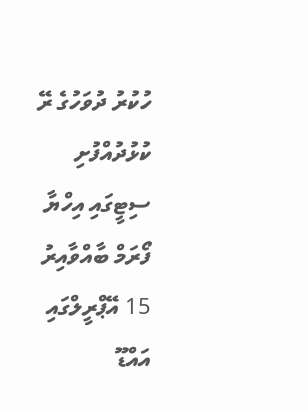ހުކުރު ދުވަހުގެ ރޭ ކުޅުދުއްފުށި ސިޓީގައި އިހްޔާ ފޯރަމް ބާއްވާއިރު 15 އޭޕްރީލްގައި އައްޑޫ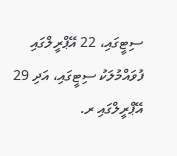ސިޓީގައި، 22 އޭޕްރީލްގައި ފުވައްމުލަކު ސިޓީގައި، އަދި 29 އޭޕްރީލްގައި ރ.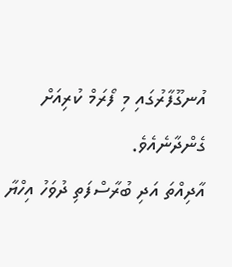އުނގޫފާރުގައި މި ފޯރަމް ކުރިއަށް ގެންދާނެއެވެ.
އާދިއްތަ އަދި ބުރާސްފަތި ދުވަހު އިހްޔާ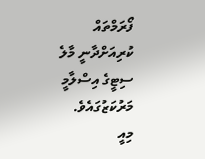ފޯރަމްތައް ކުރިއަށްދާނީ މާލެ ސިޓީގެ އިސްލާމީ މަރުކަޒުގައެވެ.
މިއީ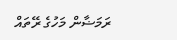ރަމަޟާން މަހުގެ ރޭތައް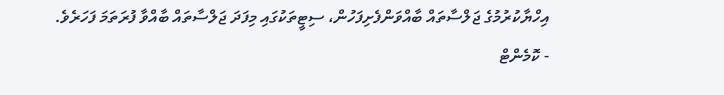އިހްޔާކުރުމުގެ ޖަލްސާތައް ބާއްވަންފެށިފަހުން، ސިޓީތަކުގައި މިފަދަ ޖަލްސާތައް ބާއްވާ ފުރަތަމަ ފަހަރެވެ.
- ކޮމެންޓް